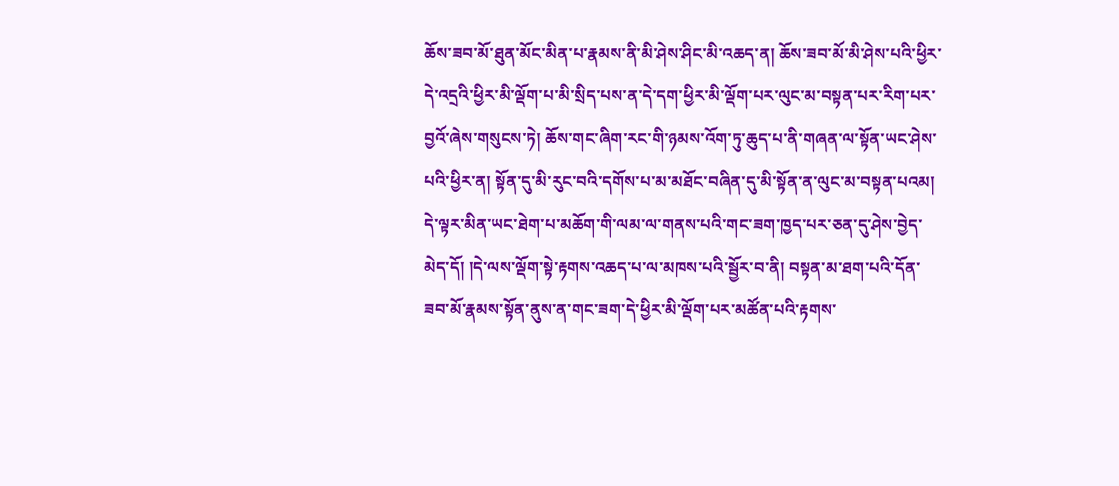ཆོས་ཟབ་མོ་ཐུན་མོང་མིན་པ་རྣམས་ནི་མི་ཤེས་ཤིང་མི་འཆད་ན། ཆོས་ཟབ་མོ་མི་ཤེས་པའི་ཕྱིར་དེ་འདྲའི་ཕྱིར་མི་ལྡོག་པ་མི་སྲིད་པས་ན་དེ་དག་ཕྱིར་མི་ལྡོག་པར་ལུང་མ་བསྟན་པར་རིག་པར་བྱའོ་ཞེས་གསུངས་ཏེ། ཆོས་གང་ཞིག་རང་གི་ཉམས་འོག་ཏུ་ཆུད་པ་ནི་གཞན་ལ་སྟོན་ཡང་ཤེས་པའི་ཕྱིར་ན། སྟོན་དུ་མི་རུང་བའི་དགོས་པ་མ་མཐོང་བཞིན་དུ་མི་སྟོན་ན་ལུང་མ་བསྟན་པའམ། དེ་ལྟར་མིན་ཡང་ཐེག་པ་མཆོག་གི་ལམ་ལ་གནས་པའི་གང་ཟག་ཁྱད་པར་ཅན་དུ་ཤེས་བྱེད་མེད་དོ། །དེ་ལས་ལྡོག་སྟེ་རྟགས་འཆད་པ་ལ་མཁས་པའི་སྦྱོར་བ་ནི། བསྟན་མ་ཐག་པའི་དོན་ཟབ་མོ་རྣམས་སྟོན་ནུས་ན་གང་ཟག་དེ་ཕྱིར་མི་ལྡོག་པར་མཚོན་པའི་རྟགས་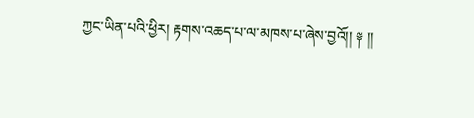ཀྱང་ཡིན་པའི་ཕྱིར། རྟགས་འཆད་པ་ལ་མཁས་པ་ཞེས་བྱའོ།། ༈ །།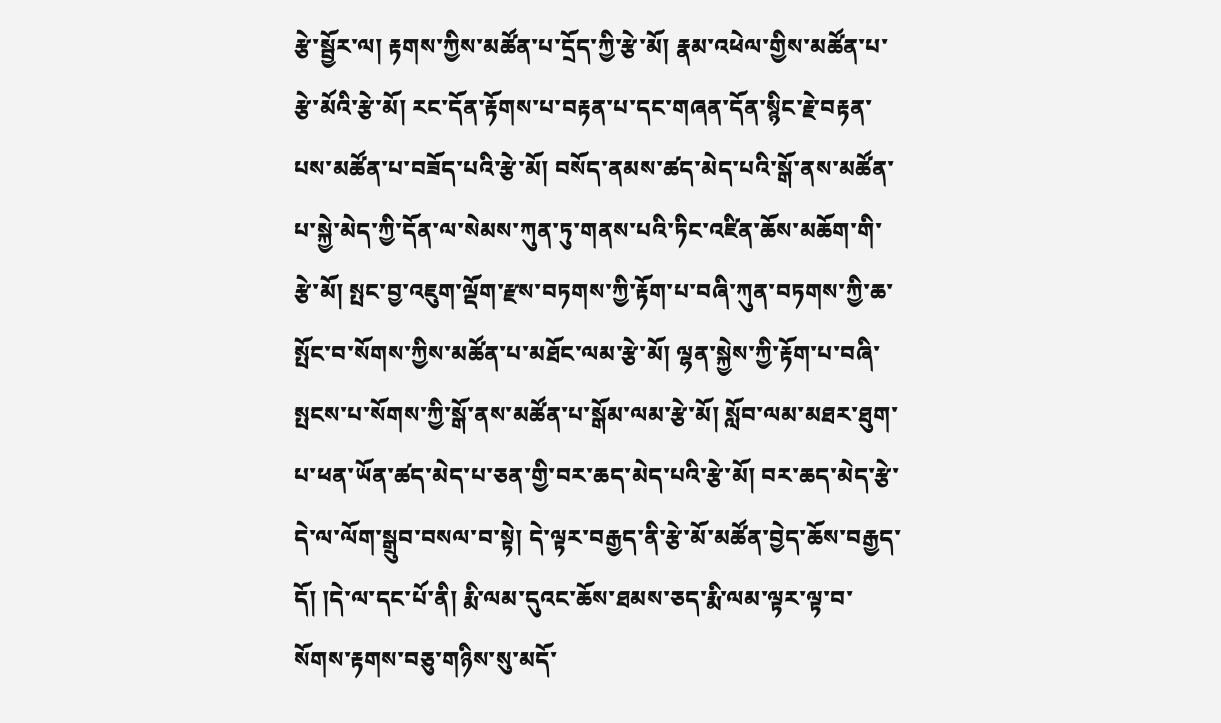རྩེ་སྦྱོར་ལ། རྟགས་ཀྱིས་མཚོན་པ་དྲོད་ཀྱི་རྩེ་མོ། རྣམ་འཕེལ་གྱིས་མཚོན་པ་རྩེ་མོའི་རྩེ་མོ། རང་དོན་རྟོགས་པ་བརྟན་པ་དང་གཞན་དོན་སྙིང་རྗེ་བརྟན་པས་མཚོན་པ་བཟོད་པའི་རྩེ་མོ། བསོད་ནམས་ཚད་མེད་པའི་སྒོ་ནས་མཚོན་པ་སྐྱེ་མེད་ཀྱི་དོན་ལ་སེམས་ཀུན་ཏུ་གནས་པའི་ཏིང་འཛིན་ཆོས་མཆོག་གི་རྩེ་མོ། སྤང་བྱ་འཇུག་ལྡོག་རྫས་བཏགས་ཀྱི་རྟོག་པ་བཞི་ཀུན་བཏགས་ཀྱི་ཆ་སྤོང་བ་སོགས་ཀྱིས་མཚོན་པ་མཐོང་ལམ་རྩེ་མོ། ལྷན་སྐྱེས་ཀྱི་རྟོག་པ་བཞི་སྤངས་པ་སོགས་ཀྱི་སྒོ་ནས་མཚོན་པ་སྒོམ་ལམ་རྩེ་མོ། སློབ་ལམ་མཐར་ཐུག་པ་ཕན་ཡོན་ཚད་མེད་པ་ཅན་གྱི་བར་ཆད་མེད་པའི་རྩེ་མོ། བར་ཆད་མེད་རྩེ་དེ་ལ་ལོག་སྒྲུབ་བསལ་བ་སྟེ། དེ་ལྟར་བརྒྱད་ནི་རྩེ་མོ་མཚོན་བྱེད་ཆོས་བརྒྱད་དོ། །དེ་ལ་དང་པོ་ནི། རྨི་ལམ་དུའང་ཆོས་ཐམས་ཅད་རྨི་ལམ་ལྟར་ལྟ་བ་སོགས་རྟགས་བཅུ་གཉིས་སུ་མདོ་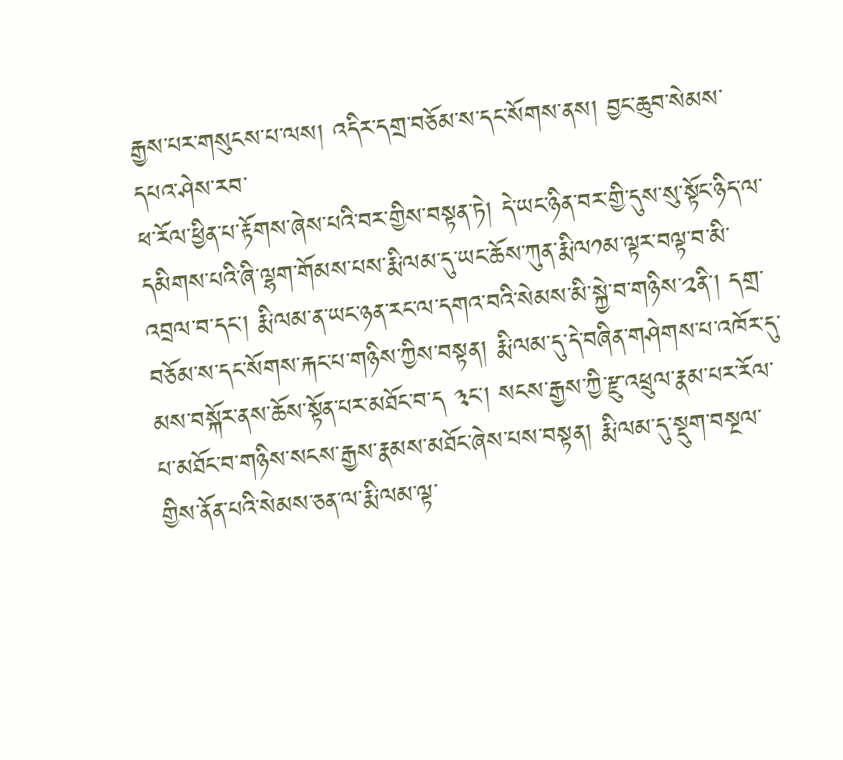རྒྱས་པར་གསུངས་པ་ལས། འདིར་དགྲ་བཅོམ་ས་དང་སོགས་ནས། བྱང་ཆུབ་སེམས་དཔའ་ཤེས་རབ་
ཕ་རོལ་ཕྱིན་པ་རྟོགས་ཞེས་པའི་བར་གྱིས་བསྟན་ཏེ། དེ་ཡང་ཉིན་བར་གྱི་དུས་སུ་སྟོང་ཉིད་ལ་དམིགས་པའི་ཞི་ལྷག་གོམས་པས་རྨི་ལམ་དུ་ཡང་ཆོས་ཀུན་རྨི་ལ༡མ་ལྟར་བལྟ་བ་མི་འབྲལ་བ་དང་། རྨི་ལམ་ན་ཡང་ཉན་རང་ལ་དགའ་བའི་སེམས་མི་སྐྱེ་བ་གཉིས་༢ནི་། དགྲ་བཅོམ་ས་དང་སོགས་རྐང་པ་གཉིས་ཀྱིས་བསྟན། རྨི་ལམ་དུ་དེ་བཞིན་གཤེགས་པ་འཁོར་དུ་མས་བསྐོར་ནས་ཆོས་སྟོན་པར་མཐོང་བ་ད ༣ང་། སངས་རྒྱས་ཀྱི་རྫུ་འཕྲུལ་རྣམ་པར་རོལ་པ་མཐོང་བ་གཉིས་སངས་རྒྱས་རྣམས་མཐོང་ཞེས་པས་བསྟན། རྨི་ལམ་དུ་སྡུག་བསྔལ་གྱིས་ནོན་པའི་སེམས་ཅན་ལ་རྨི་ལམ་ལྟ་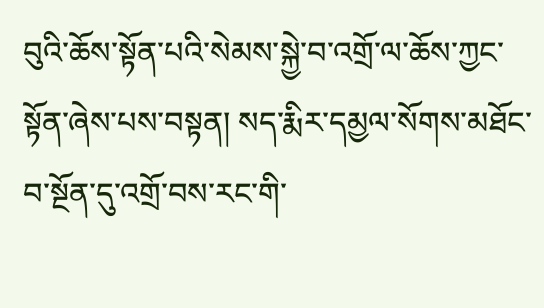བུའི་ཆོས་སྟོན་པའི་སེམས་སྐྱེ་བ་འགྲོ་ལ་ཆོས་ཀྱང་སྟོན་ཞེས་པས་བསྟན། སད་རྨིར་དམྱལ་སོགས་མཐོང་བ་སྔོན་དུ་འགྲོ་བས་རང་གི་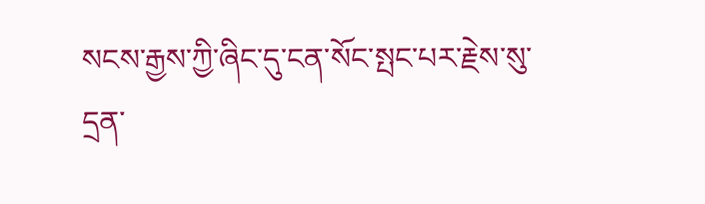སངས་རྒྱས་ཀྱི་ཞིང་དུ་ངན་སོང་སྤང་པར་རྗེས་སུ་དྲན་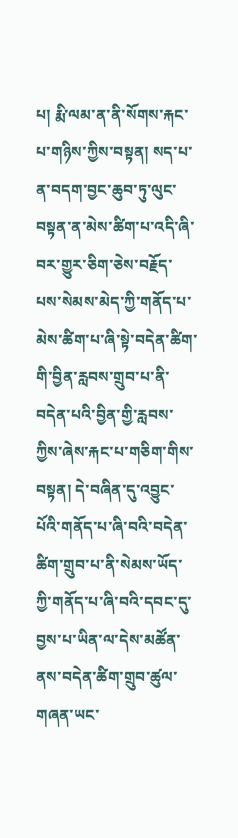པ། རྨི་ལམ་ན་ནི་སོགས་རྐང་པ་གཉིས་ཀྱིས་བསྟན། སད་པ་ན་བདག་བྱང་ཆུབ་ཏུ་ལུང་བསྟན་ན་མེས་ཚིག་པ་འདི་ཞི་བར་གྱུར་ཅིག་ཅེས་བརྗོད་པས་སེམས་མེད་ཀྱི་གནོད་པ་མེས་ཚིག་པ་ཞི་སྟེ་བདེན་ཚིག་གི་བྱིན་རླབས་གྲུབ་པ་ནི་བདེན་པའི་བྱིན་གྱི་རླབས་ཀྱིས་ཞེས་རྐང་པ་གཅིག་གིས་བསྟན། དེ་བཞིན་དུ་འབྱུང་པོའི་གནོད་པ་ཞི་བའི་བདེན་ཚིག་གྲུབ་པ་ནི་སེམས་ཡོད་ཀྱི་གནོད་པ་ཞི་བའི་དབང་དུ་བྱས་པ་ཡིན་ལ་དེས་མཚོན་ནས་བདེན་ཚིག་གྲུབ་ཚུལ་གཞན་ཡང་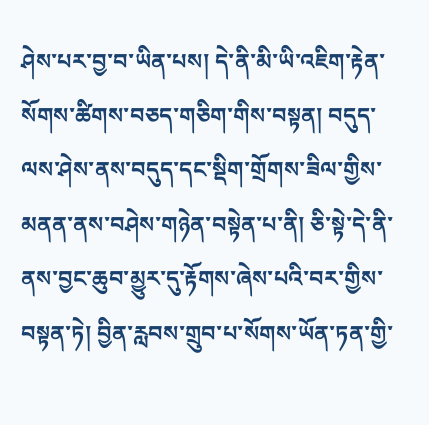ཤེས་པར་བྱ་བ་ཡིན་པས། དེ་ནི་མི་ཡི་འཇིག་རྟེན་སོགས་ཚིགས་བཅད་གཅིག་གིས་བསྟན། བདུད་ལས་ཤེས་ནས་བདུད་དང་སྡིག་གྲོགས་ཟིལ་གྱིས་མནན་ནས་བཤེས་གཉེན་བསྟེན་པ་ནི། ཅི་སྟེ་དེ་ནི་ནས་བྱང་ཆུབ་མྱུར་དུ་རྟོགས་ཞེས་པའི་བར་གྱིས་བསྟན་ཏེ། བྱིན་རླབས་གྲུབ་པ་སོགས་ཡོན་ཏན་གྱི་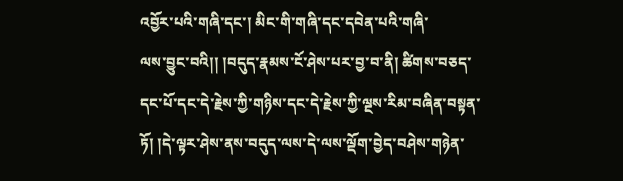འབྱོར་པའི་གཞི་དང་། མིང་གི་གཞི་དང་དབེན་པའི་གཞི་
ལས་བྱུང་བའི།། །བདུད་རྣམས་ངོ་ཤེས་པར་བྱ་བ་ནི། ཚིགས་བཅད་དང་པོ་དང་དེ་རྗེས་ཀྱི་གཉིས་དང་དེ་རྗེས་ཀྱི་ལྔས་རིམ་བཞིན་བསྟན་ཏོ། །དེ་ལྟར་ཤེས་ནས་བདུད་ལས་དེ་ལས་ལྡོག་བྱེད་བཤེས་གཉེན་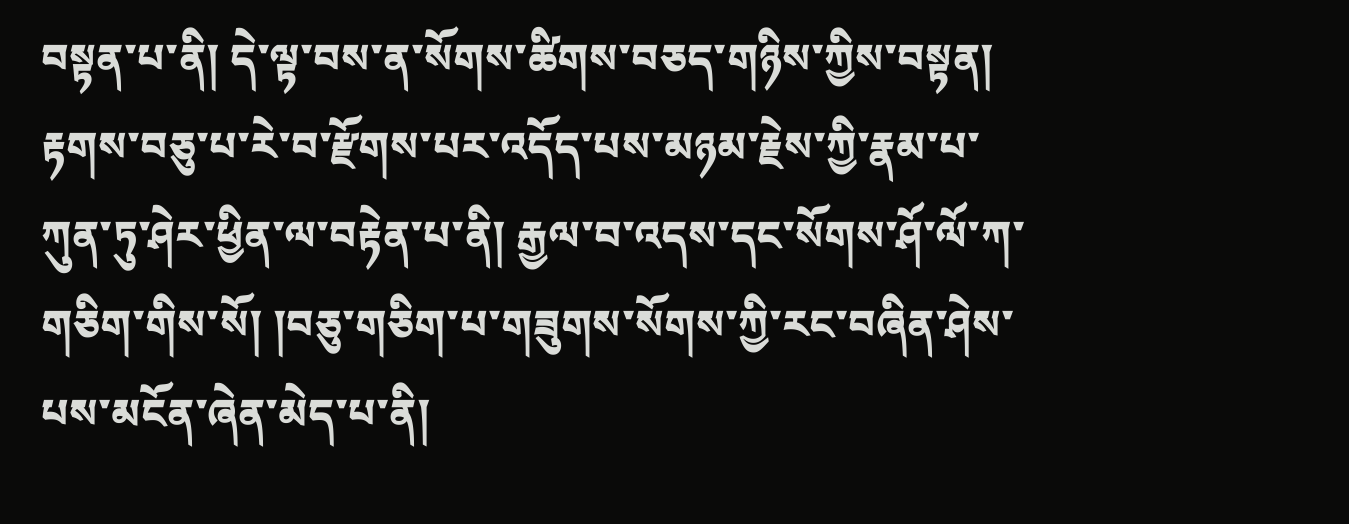བསྟན་པ་ནི། དེ་ལྟ་བས་ན་སོགས་ཚིགས་བཅད་གཉིས་ཀྱིས་བསྟན། རྟགས་བཅུ་པ་རེ་བ་རྫོགས་པར་འདོད་པས་མཉམ་རྗེས་ཀྱི་རྣམ་པ་ཀུན་ཏུ་ཤེར་ཕྱིན་ལ་བརྟེན་པ་ནི། རྒྱལ་བ་འདས་དང་སོགས་ཤོ་ལོ་ཀ་གཅིག་གིས་སོ། །བཅུ་གཅིག་པ་གཟུགས་སོགས་ཀྱི་རང་བཞིན་ཤེས་པས་མངོན་ཞེན་མེད་པ་ནི།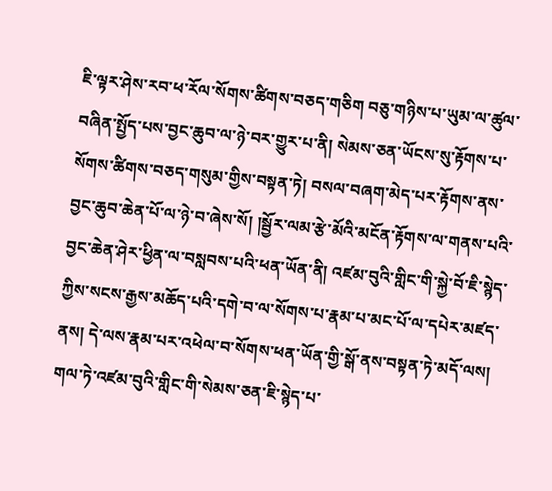ཇི་ལྟར་ཤེས་རབ་ཕ་རོལ་སོགས་ཚིགས་བཅད་གཅིག བཅུ་གཉིས་པ་ཡུམ་ལ་ཚུལ་བཞིན་སྤྱོད་པས་བྱང་ཆུབ་ལ་ཉེ་བར་གྱུར་པ་ནི། སེམས་ཅན་ཡོངས་སུ་རྟོགས་པ་སོགས་ཚིགས་བཅད་གསུམ་གྱིས་བསྟན་ཏེ། བསལ་བཞག་མེད་པར་རྟོགས་ནས་བྱང་ཆུབ་ཆེན་པོ་ལ་ཉེ་བ་ཞེས་སོ། །སྦྱོར་ལམ་རྩེ་མོའི་མངོན་རྟོགས་ལ་གནས་པའི་བྱང་ཆེན་ཤེར་ཕྱིན་ལ་བསླབས་པའི་ཕན་ཡོན་ནི། འཛམ་བུའི་གླིང་གི་སྐྱེ་བོ་ཇི་སྙེད་ཀྱིས་སངས་རྒྱས་མཆོད་པའི་དགེ་བ་ལ་སོགས་པ་རྣམ་པ་མང་པོ་ལ་དཔེར་མཛད་ནས། དེ་ལས་རྣམ་པར་འཕེལ་བ་སོགས་ཕན་ཡོན་གྱི་སྒོ་ནས་བསྟན་ཏེ་མདོ་ལས། གལ་ཏེ་འཛམ་བུའི་གླིང་གི་སེམས་ཅན་ཇི་སྙེད་པ་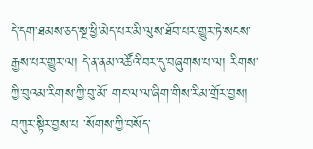དེ་དག་ཐམས་ཅད་སྔ་ཕྱི་མེད་པར་མི་ལུས་ཐོབ་པར་གྱུར་ཏེ་སངས་རྒྱས་པར་གྱུར་ལ། དེ་ན་ནམ་འཚོའི་བར་དུ་བཞུགས་པ་ལ། རིགས་ཀྱི་བུའམ་རིགས་ཀྱི་བུ་མོ་ གང་ལ་ལ་ཞིག་གིས་རིམ་གྲོར་བྱས། བཀུར་སྟིར་བྱས་པ ་སོགས་ཀྱི་བསོད་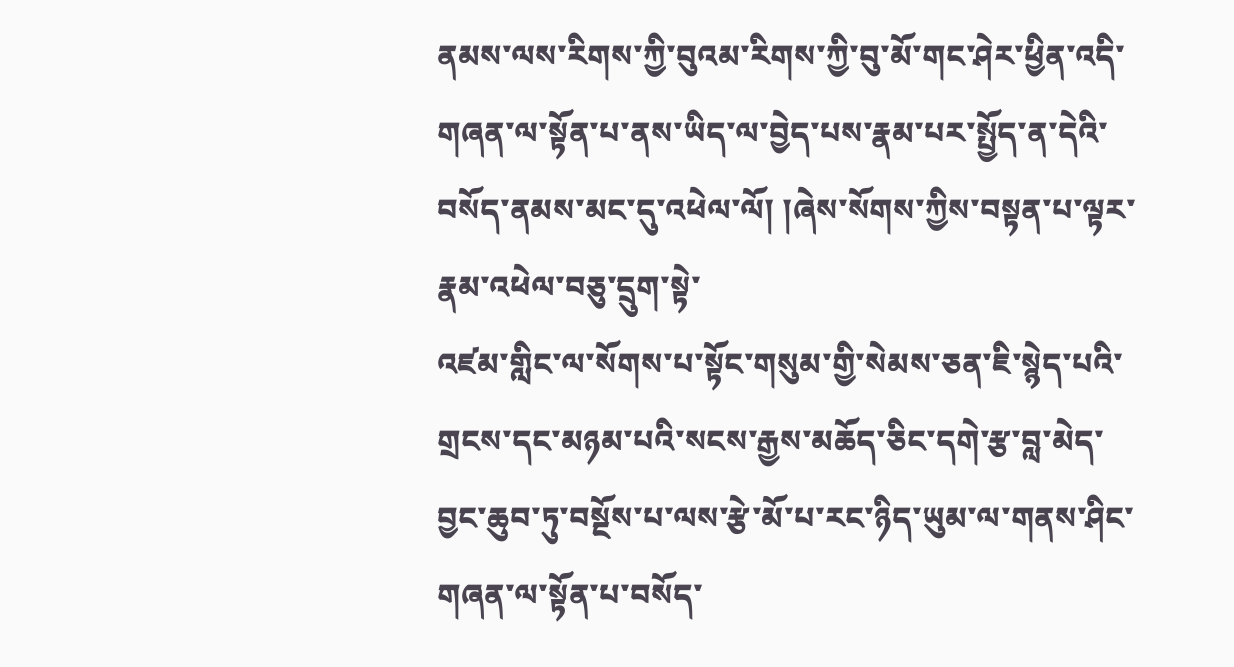ནམས་ལས་རིགས་ཀྱི་བུའམ་རིགས་ཀྱི་བུ་མོ་གང་ཤེར་ཕྱིན་འདི་གཞན་ལ་སྟོན་པ་ནས་ཡིད་ལ་བྱེད་པས་རྣམ་པར་སྤྱོད་ན་དེའི་བསོད་ནམས་མང་དུ་འཕེལ་ལོ། །ཞེས་སོགས་ཀྱིས་བསྟན་པ་ལྟར་རྣམ་འཕེལ་བཅུ་དྲུག་སྟེ་
འཛམ་གླིང་ལ་སོགས་པ་སྟོང་གསུམ་གྱི་སེམས་ཅན་ཇི་སྙེད་པའི་གྲངས་དང་མཉམ་པའི་སངས་རྒྱས་མཆོད་ཅིང་དགེ་རྩ་བླ་མེད་བྱང་ཆུབ་ཏུ་བསྔོས་པ་ལས་རྩེ་མོ་པ་རང་ཉིད་ཡུམ་ལ་གནས་ཤིང་གཞན་ལ་སྟོན་པ་བསོད་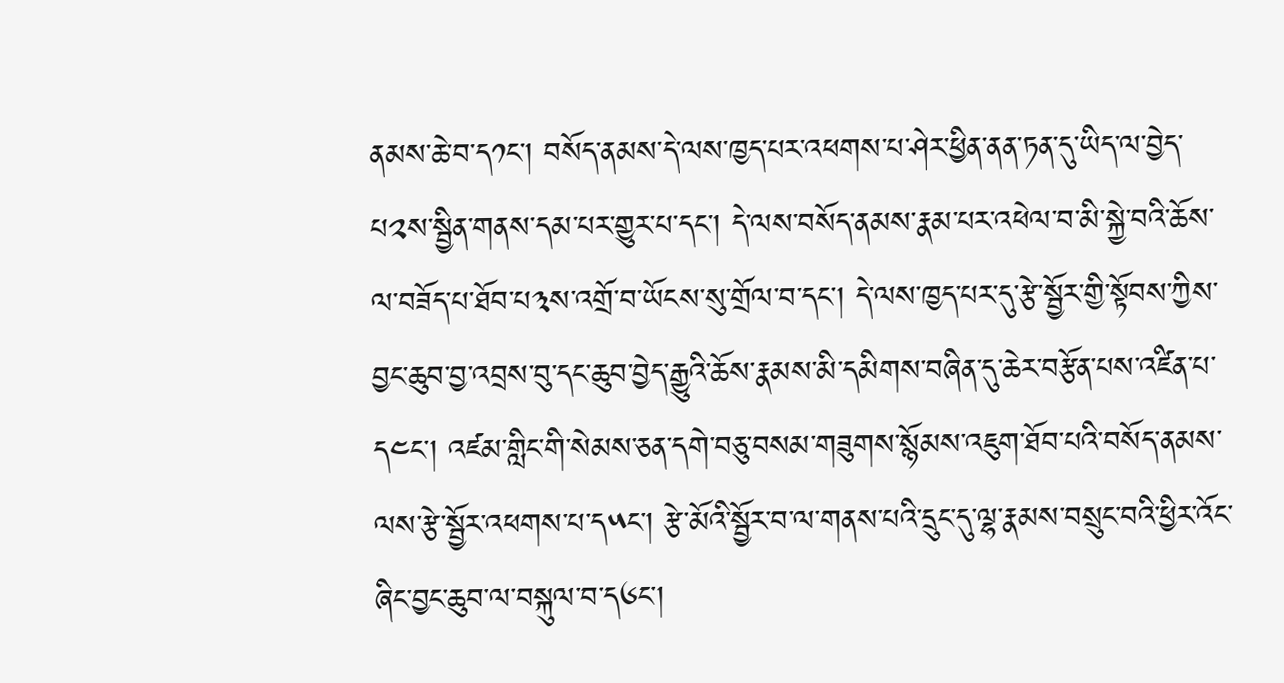ནམས་ཆེ་བ་ད༡ང་། བསོད་ནམས་དེ་ལས་ཁྱད་པར་འཕགས་པ་ཤེར་ཕྱིན་ནན་ཏན་དུ་ཡིད་ལ་བྱེད་པ༢ས་སྦྱིན་གནས་དམ་པར་གྱུར་པ་དང་། དེ་ལས་བསོད་ནམས་རྣམ་པར་འཕེལ་བ་མི་སྐྱེ་བའི་ཆོས་ལ་བཟོད་པ་ཐོབ་པ༣ས་འགྲོ་བ་ཡོངས་སུ་གྲོལ་བ་དང་། དེ་ལས་ཁྱད་པར་དུ་རྩེ་སྦྱོར་གྱི་སྟོབས་ཀྱིས་བྱང་ཆུབ་བྱ་འབྲས་བུ་དང་ཆུབ་བྱེད་རྒྱུའི་ཆོས་རྣམས་མི་དམིགས་བཞིན་དུ་ཆེར་བརྩོན་པས་འཛིན་པ་ད༤ང་། འཛམ་གླིང་གི་སེམས་ཅན་དགེ་བཅུ་བསམ་གཟུགས་སྙོམས་འཇུག་ཐོབ་པའི་བསོད་ནམས་ལས་རྩེ་སྦྱོར་འཕགས་པ་ད༥ང་། རྩེ་མོའི་སྦྱོར་བ་ལ་གནས་པའི་དྲུང་དུ་ལྷ་རྣམས་བསྲུང་བའི་ཕྱིར་འོང་ཞིང་བྱང་ཆུབ་ལ་བསྐུལ་བ་ད༦ང་།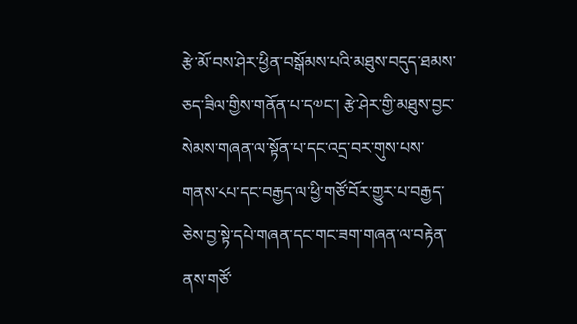རྩེ་མོ་བས་ཤེར་ཕྱིན་བསྒོམས་པའི་མཐུས་བདུད་ཐམས་ཅད་ཟིལ་གྱིས་གནོན་པ་ད༧ང་། རྩེ་ཤེར་གྱི་མཐུས་བྱང་སེམས་གཞན་ལ་སྟོན་པ་དང་འདྲ་བར་གུས་པས་གནས་༨པ་དང་བརྒྱད་ལ་ཕྱི་གཙོ་བོར་གྱུར་པ་བརྒྱད་ཅེས་བྱ་སྟེ་དཔེ་གཞན་དང་གང་ཟག་གཞན་ལ་བརྟེན་ནས་གཙོ་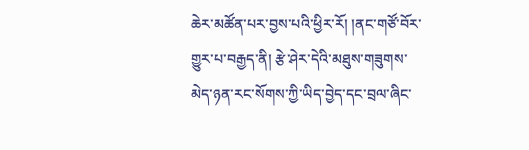ཆེར་མཚོན་པར་བྱས་པའི་ཕྱིར་རོ། །ནང་གཙོ་བོར་གྱུར་པ་བརྒྱད་ནི། རྩེ་ཤེར་དེའི་མཐུས་གཟུགས་མེད་ཉན་རང་སོགས་ཀྱི་ཡིད་བྱེད་དང་བྲལ་ཞིང་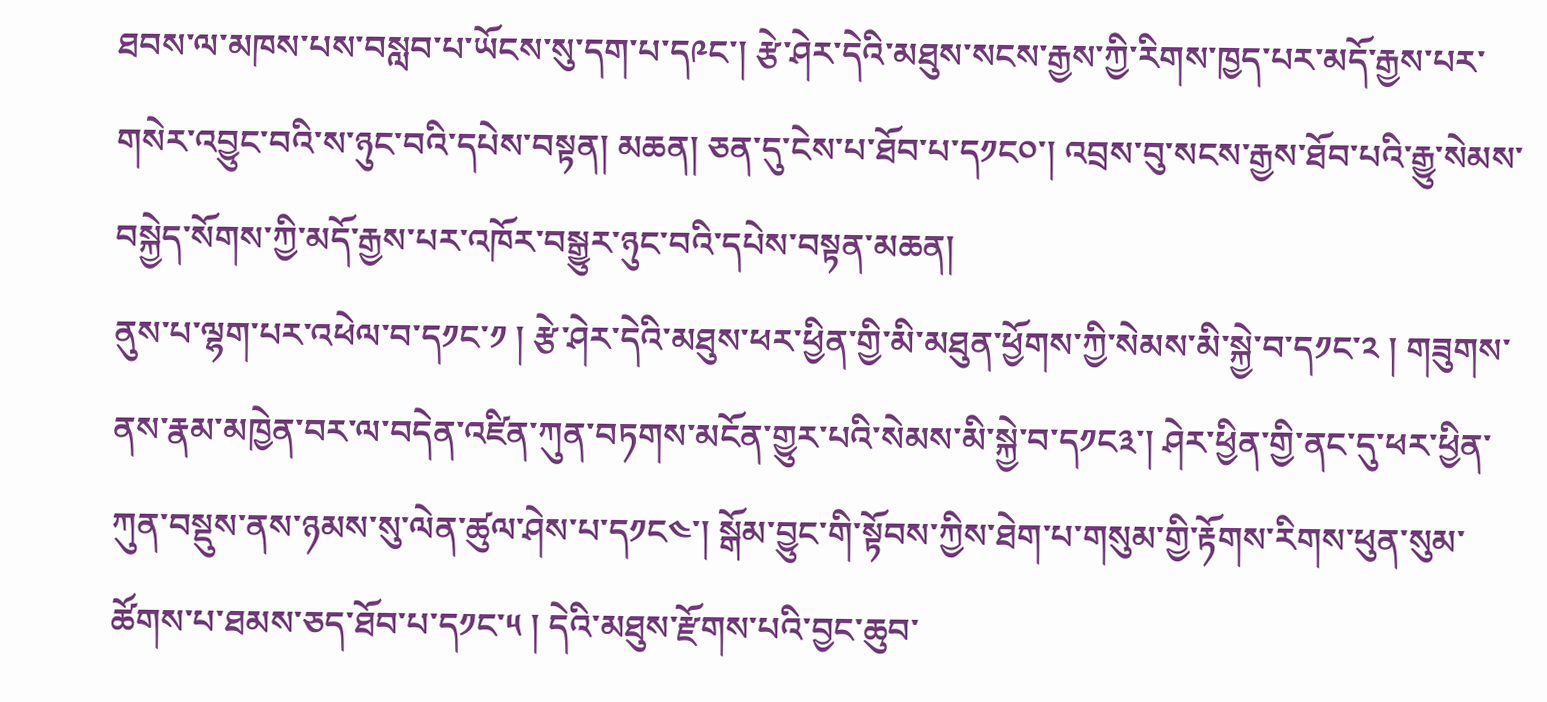ཐབས་ལ་མཁས་པས་བསླབ་པ་ཡོངས་སུ་དག་པ་ད༩ང་། རྩེ་ཤེར་དེའི་མཐུས་སངས་རྒྱས་ཀྱི་རིགས་ཁྱད་པར་མདོ་རྒྱས་པར་གསེར་འབྱུང་བའི་ས་ཉུང་བའི་དཔེས་བསྟན། མཆན། ཅན་དུ་ངེས་པ་ཐོབ་པ་ད༡ང༠་། འབྲས་བུ་སངས་རྒྱས་ཐོབ་པའི་རྒྱུ་སེམས་བསྐྱེད་སོགས་ཀྱི་མདོ་རྒྱས་པར་འཁོར་བསྒྱུར་ཉུང་བའི་དཔེས་བསྟན་མཆན།
ནུས་པ་ལྷག་པར་འཕེལ་བ་ད༡ང་༡ ། རྩེ་ཤེར་དེའི་མཐུས་ཕར་ཕྱིན་གྱི་མི་མཐུན་ཕྱོགས་ཀྱི་སེམས་མི་སྐྱེ་བ་ད༡ང་༢ ། གཟུགས་ནས་རྣམ་མཁྱེན་བར་ལ་བདེན་འཛིན་ཀུན་བཏགས་མངོན་གྱུར་པའི་སེམས་མི་སྐྱེ་བ་ད༡ང༣་། ཤེར་ཕྱིན་གྱི་ནང་དུ་ཕར་ཕྱིན་ཀུན་བསྡུས་ནས་ཉམས་སུ་ལེན་ཚུལ་ཤེས་པ་ད༡ང༤་། སྒོམ་བྱུང་གི་སྟོབས་ཀྱིས་ཐེག་པ་གསུམ་གྱི་རྟོགས་རིགས་ཕུན་སུམ་ཚོགས་པ་ཐམས་ཅད་ཐོབ་པ་ད༡ང་༥ ། དེའི་མཐུས་རྫོགས་པའི་བྱང་ཆུབ་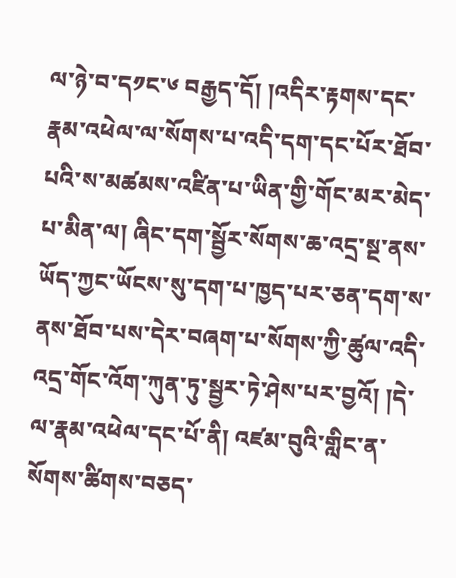ལ་ཉེ་བ་ད༡ང་༦ བརྒྱད་དོ། །འདིར་རྟགས་དང་རྣམ་འཕེལ་ལ་སོགས་པ་འདི་དག་དང་པོར་ཐོབ་པའི་ས་མཚམས་འཛིན་པ་ཡིན་གྱི་གོང་མར་མེད་པ་མིན་ལ། ཞིང་དག་སྦྱོར་སོགས་ཆ་འདྲ་སྔ་ནས་ཡོད་ཀྱང་ཡོངས་སུ་དག་པ་ཁྱད་པར་ཅན་དག་ས་ནས་ཐོབ་པས་དེར་བཞག་པ་སོགས་ཀྱི་ཚུལ་འདི་འདྲ་གོང་འོག་ཀུན་ཏུ་སྦྱར་ཏེ་ཤེས་པར་བྱའོ། །དེ་ལ་རྣམ་འཕེལ་དང་པོ་ནི། འཛམ་བུའི་གླིང་ན་སོགས་ཚིགས་བཅད་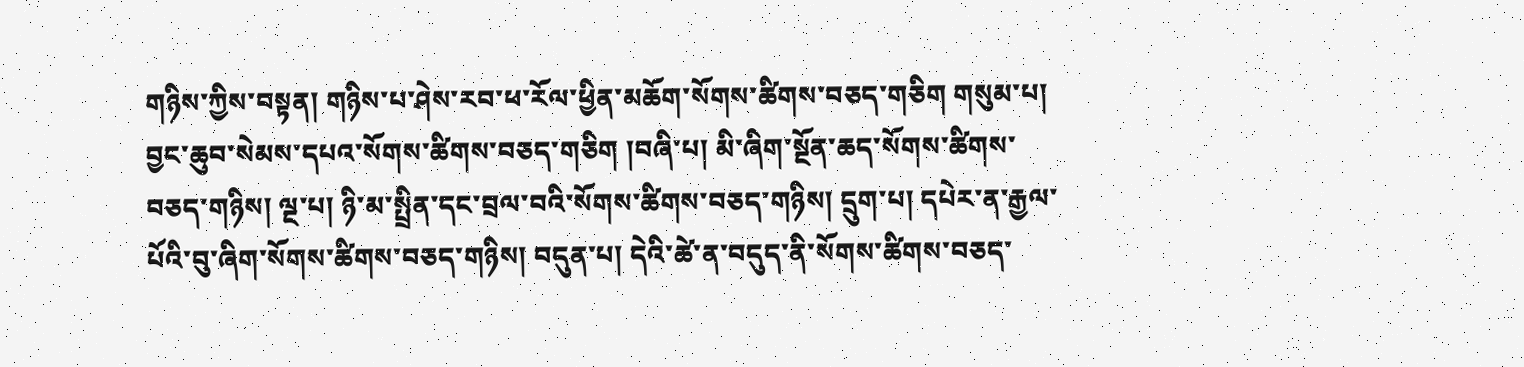གཉིས་ཀྱིས་བསྟན། གཉིས་པ་ཤེས་རབ་ཕ་རོལ་ཕྱིན་མཆོག་སོགས་ཚིགས་བཅད་གཅིག གསུམ་པ། བྱང་ཆུབ་སེམས་དཔའ་སོགས་ཚིགས་བཅད་གཅིག །བཞི་པ། མི་ཞིག་སྔོན་ཆད་སོགས་ཚིགས་བཅད་གཉིས། ལྔ་པ། ཉི་མ་སྤྲིན་དང་བྲལ་བའི་སོགས་ཚིགས་བཅད་གཉིས། དྲུག་པ། དཔེར་ན་རྒྱལ་པོའི་བུ་ཞིག་སོགས་ཚིགས་བཅད་གཉིས། བདུན་པ། དེའི་ཚེ་ན་བདུད་ནི་སོགས་ཚིགས་བཅད་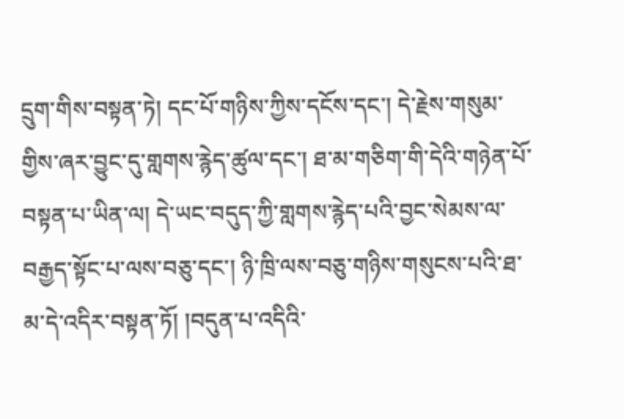དྲུག་གིས་བསྟན་ཏེ། དང་པོ་གཉིས་ཀྱིས་དངོས་དང་། དེ་རྗེས་གསུམ་གྱིས་ཞར་བྱུང་དུ་གླགས་རྙེད་ཚུལ་དང་། ཐ་མ་གཅིག་གི་དེའི་གཉེན་པོ་བསྟན་པ་ཡིན་ལ། དེ་ཡང་བདུད་ཀྱི་གླགས་རྙེད་པའི་བྱང་སེམས་ལ་བརྒྱད་སྟོང་པ་ལས་བཅུ་དང་། ཉི་ཁྲི་ལས་བཅུ་གཉིས་གསུངས་པའི་ཐ་མ་དེ་འདིར་བསྟན་ཏོ། །བདུན་པ་འདིའི་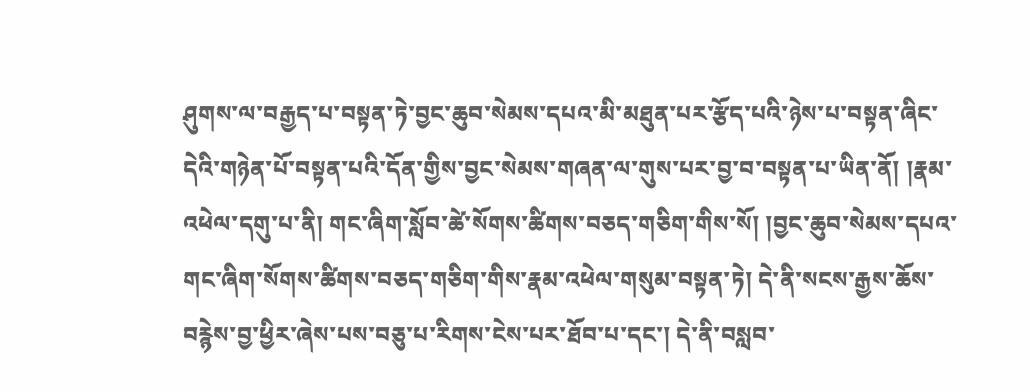ཤུགས་ལ་བརྒྱད་པ་བསྟན་ཏེ་བྱང་ཆུབ་སེམས་དཔའ་མི་མཐུན་པར་རྩོད་པའི་ཉེས་པ་བསྟན་ཞིང་དེའི་གཉེན་པོ་བསྟན་པའི་དོན་གྱིས་བྱང་སེམས་གཞན་ལ་གུས་པར་བྱ་བ་བསྟན་པ་ཡིན་ནོ། །རྣམ་འཕེལ་དགུ་པ་ནི། གང་ཞིག་སློབ་ཚེ་སོགས་ཚིགས་བཅད་གཅིག་གིས་སོ། །བྱང་ཆུབ་སེམས་དཔའ་གང་ཞིག་སོགས་ཚིགས་བཅད་གཅིག་གིས་རྣམ་འཕེལ་གསུམ་བསྟན་ཏེ། དེ་ནི་སངས་རྒྱས་ཆོས་བརྙེས་བྱ་ཕྱིར་ཞེས་པས་བཅུ་པ་རིགས་ངེས་པར་ཐོབ་པ་དང་། དེ་ནི་བསླབ་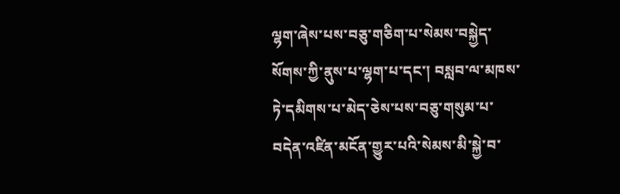ལྷག་ཞེས་པས་བཅུ་གཅིག་པ་སེམས་བསྐྱེད་སོགས་ཀྱི་ནུས་པ་ལྷག་པ་དང་། བསླབ་ལ་མཁས་ཏེ་དམིགས་པ་མེད་ཅེས་པས་བཅུ་གསུམ་པ་བདེན་འཛིན་མངོན་གྱུར་པའི་སེམས་མི་སྐྱེ་བ་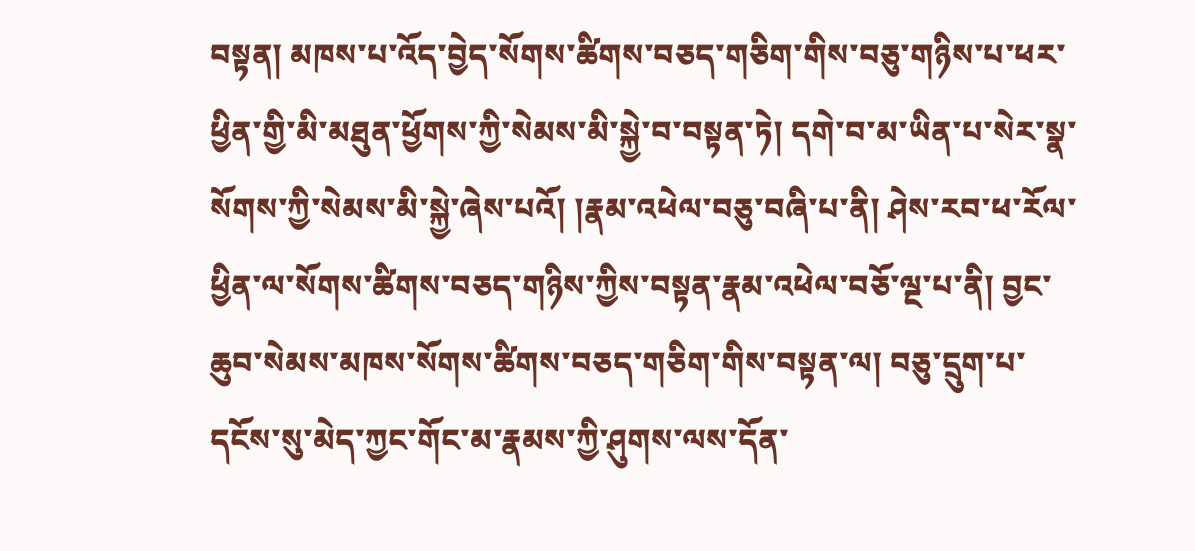བསྟན། མཁས་པ་འོད་བྱེད་སོགས་ཚིགས་བཅད་གཅིག་གིས་བཅུ་གཉིས་པ་ཕར་ཕྱིན་གྱི་མི་མཐུན་ཕྱོགས་ཀྱི་སེམས་མི་སྐྱེ་བ་བསྟན་ཏེ། དགེ་བ་མ་ཡིན་པ་སེར་སྣ་སོགས་ཀྱི་སེམས་མི་སྐྱེ་ཞེས་པའོ། །རྣམ་འཕེལ་བཅུ་བཞི་པ་ནི། ཤེས་རབ་ཕ་རོལ་ཕྱིན་ལ་སོགས་ཚིགས་བཅད་གཉིས་ཀྱིས་བསྟན་རྣམ་འཕེལ་བཅོ་ལྔ་པ་ནི། བྱང་ཆུབ་སེམས་མཁས་སོགས་ཚིགས་བཅད་གཅིག་གིས་བསྟན་ལ། བཅུ་དྲུག་པ་དངོས་སུ་མེད་ཀྱང་གོང་མ་རྣམས་ཀྱི་ཤུགས་ལས་དོན་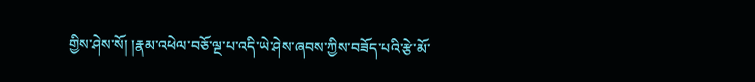གྱིས་ཤེས་སོ། །རྣམ་འཕེལ་བཅོ་ལྔ་པ་འདི་ཡེ་ཤེས་ཞབས་ཀྱིས་བཟོད་པའི་རྩེ་མོ་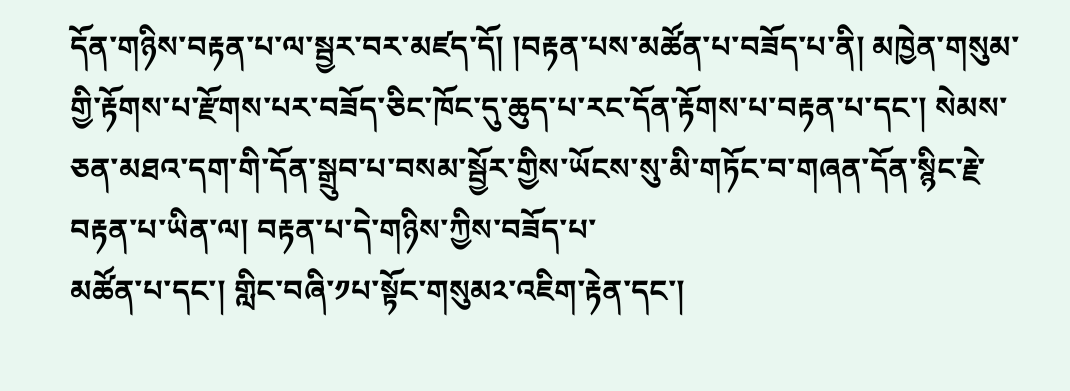དོན་གཉིས་བརྟན་པ་ལ་སྦྱར་བར་མཛད་དོ། །བརྟན་པས་མཚོན་པ་བཟོད་པ་ནི། མཁྱེན་གསུམ་གྱི་རྟོགས་པ་རྫོགས་པར་བཟོད་ཅིང་ཁོང་དུ་ཆུད་པ་རང་དོན་རྟོགས་པ་བརྟན་པ་དང་། སེམས་ཅན་མཐའ་དག་གི་དོན་སྒྲུབ་པ་བསམ་སྦྱོར་གྱིས་ཡོངས་སུ་མི་གཏོང་བ་གཞན་དོན་སྙིང་རྗེ་བརྟན་པ་ཡིན་ལ། བརྟན་པ་དེ་གཉིས་ཀྱིས་བཟོད་པ་
མཚོན་པ་དང་། གླིང་བཞི་༡པ་སྟོང་གསུམ༢་འཇིག་རྟེན་དང་།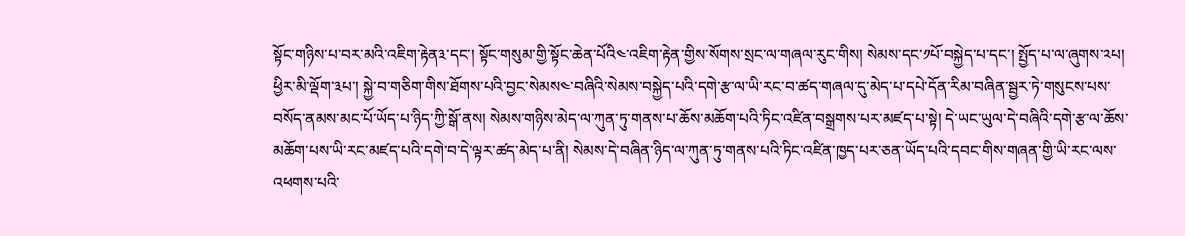སྟོང་གཉིས་པ་བར་མའི་འཇིག་རྟེན༣་དང་། སྟོང་གསུམ་གྱི་སྟོང་ཆེན་པོའི༤་འཇིག་རྟེན་གྱིས་སོགས་སྲང་ལ་གཞལ་རུང་གིས། སེམས་དང་༡པོ་བསྐྱེད་པ་དང་། སྤྱོད་པ་ལ་ཞུགས་༢པ། ཕྱིར་མི་ལྡོག་༣པ་། སྐྱེ་བ་གཅིག་གིས་ཐོགས་པའི་བྱང་སེམས༤་བཞིའི་སེམས་བསྐྱེད་པའི་དགེ་རྩ་ལ་ཡི་རང་བ་ཚད་གཞལ་དུ་མེད་པ་དཔེ་དོན་རིམ་བཞིན་སྦྱར་ཏེ་གསུངས་པས་བསོད་ནམས་མང་པོ་ཡོད་པ་ཉིད་ཀྱི་སྒོ་ནས། སེམས་གཉིས་མེད་ལ་ཀུན་ཏུ་གནས་པ་ཆོས་མཆོག་པའི་ཏིང་འཛིན་བསྒྲགས་པར་མཛད་པ་སྟེ། དེ་ཡང་ཡུལ་དེ་བཞིའི་དགེ་རྩ་ལ་ཆོས་མཆོག་པས་ཡི་རང་མཛད་པའི་དགེ་བ་དེ་ལྟར་ཚད་མེད་པ་ནི། སེམས་དེ་བཞིན་ཉིད་ལ་ཀུན་ཏུ་གནས་པའི་ཏིང་འཛིན་ཁྱད་པར་ཅན་ཡོད་པའི་དབང་གིས་གཞན་གྱི་ཡི་རང་ལས་འཕགས་པའི་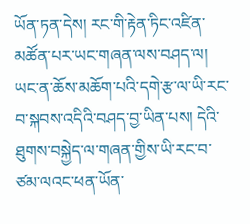ཡོན་ཏན་དེས། རང་གི་རྟེན་ཏིང་འཛིན་མཚོན་པར་ཡང་གཞན་ལས་བཤད་ལ། ཡང་ན་ཆོས་མཆོག་པའི་དགེ་རྩ་ལ་ཡི་རང་བ་སྐབས་འདིའི་བཤད་བྱ་ཡིན་པས། དེའི་ཐུགས་བསྐྱེད་ལ་གཞན་གྱིས་ཡི་རང་བ་ཙམ་ལའང་ཕན་ཡོན་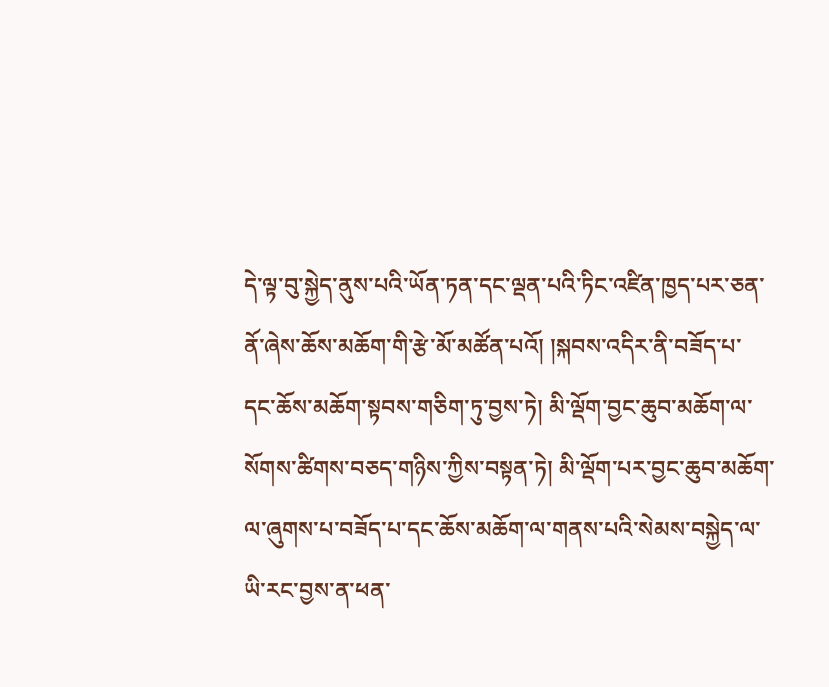དེ་ལྟ་བུ་སྐྱེད་ནུས་པའི་ཡོན་ཏན་དང་ལྡན་པའི་ཏིང་འཛིན་ཁྱད་པར་ཅན་ནོ་ཞེས་ཆོས་མཆོག་གི་རྩེ་མོ་མཚོན་པའོ། །སྐབས་འདིར་ནི་བཟོད་པ་དང་ཆོས་མཆོག་སྟབས་གཅིག་ཏུ་བྱས་ཏེ། མི་ལྡོག་བྱང་ཆུབ་མཆོག་ལ་སོགས་ཚིགས་བཅད་གཉིས་ཀྱིས་བསྟན་ཏེ། མི་ལྡོག་པར་བྱང་ཆུབ་མཆོག་ལ་ཞུགས་པ་བཟོད་པ་དང་ཆོས་མཆོག་ལ་གནས་པའི་སེམས་བསྐྱེད་ལ་ཡི་རང་བྱས་ན་ཕན་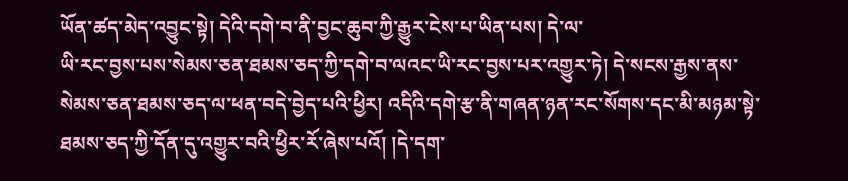ཡོན་ཚད་མེད་འབྱུང་སྟེ། དེའི་དགེ་བ་ནི་བྱང་ཆུབ་ཀྱི་རྒྱུར་ངེས་པ་ཡིན་པས། དེ་ལ་
ཡི་རང་བྱས་པས་སེམས་ཅན་ཐམས་ཅད་ཀྱི་དགེ་བ་ལའང་ཡི་རང་བྱས་པར་འགྱུར་ཏེ། དེ་སངས་རྒྱས་ནས་སེམས་ཅན་ཐམས་ཅད་ལ་ཕན་བདེ་བྱེད་པའི་ཕྱིར། འདིའི་དགེ་རྩ་ནི་གཞན་ཉན་རང་སོགས་དང་མི་མཉམ་སྟེ་ཐམས་ཅད་ཀྱི་དོན་དུ་འགྱུར་བའི་ཕྱིར་རོ་ཞེས་པའོ། །དེ་དག་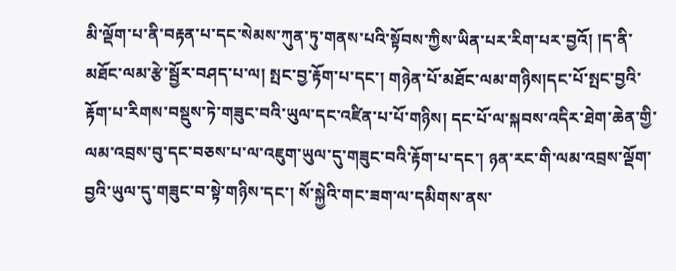མི་ལྡོག་པ་ནི་བརྟན་པ་དང་སེམས་ཀུན་ཏུ་གནས་པའི་སྟོབས་ཀྱིས་ཡིན་པར་རིག་པར་བྱའོ། །ད་ནི་མཐོང་ལམ་རྩེ་སྦྱོར་བཤད་པ་ལ། སྤང་བྱ་རྟོག་པ་དང་། གཉེན་པོ་མཐོང་ལམ་གཉིས།དང་པོ་སྤང་བྱའི་རྟོག་པ་རིགས་བསྡུས་ཏེ་གཟུང་བའི་ཡུལ་དང་འཛིན་པ་པོ་གཉིས། དང་པོ་ལ་སྐབས་འདིར་ཐེག་ཆེན་གྱི་ལམ་འབྲས་བུ་དང་བཅས་པ་ལ་འཇུག་ཡུལ་དུ་གཟུང་བའི་རྟོག་པ་དང་། ཉན་རང་གི་ལམ་འབྲས་ལྡོག་བྱའི་ཡུལ་དུ་གཟུང་བ་སྟེ་གཉིས་དང་། སོ་སྐྱེའི་གང་ཟག་ལ་དམིགས་ནས་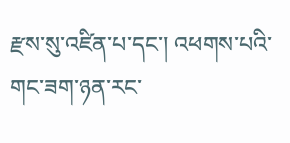རྫས་སུ་འཛིན་པ་དང་། འཕགས་པའི་གང་ཟག་ཉན་རང་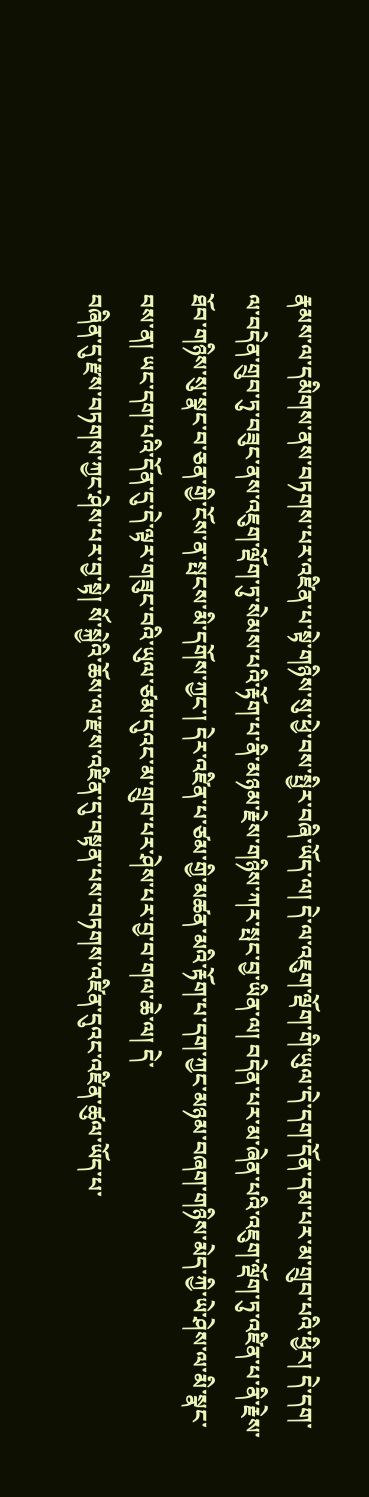རྣམས་ལ་དམིགས་ནས་བཏགས་པར་འཛིན་པ་སྟེ་གཉིས་སུ་ཕྱེ་བས་སྤྱིར་བཞི་ཡོད་ལ། དེ་ལ་འཇུག་ལྡོག་གི་ཡུལ་དེ་དག་དོན་དམ་པར་མ་གྲུབ་པའི་ཕྱིར། དེ་དག་ལ་བདེན་གྲུབ་ཏུ་བཟུང་ནས་འཇུག་ལྡོག་ཏུ་སེམས་པའི་རྟོག་པ་ནི་མཉམ་རྗེས་གཉིས་ཀར་སྤང་བྱ་ཡིན་ལ། བདེན་པར་མ་ཞེན་པའི་འཇུག་ལྡོག་ཏུ་འཛིན་པ་ནི་རྗེས་ཐོབ་གཉིས་སུ་སྣང་བ་ཅན་གྱི་ངོས་ན་སྤངས་མི་དགོས་ཀྱང་། དེར་འཛིན་པ་ཙམ་གྱི་མཚན་མའི་རྟོག་པ་དག་ཀྱང་མཉམ་བཞག་གཉིས་མེད་ཀྱི་ཡེ་ཤེས་ལ་མི་སྣང་བས་ན། ཡང་དག་པའི་དོན་དུ་དེ་ལྟར་གཟུང་བའི་ཡུལ་ཙམ་དུའང་མ་གྲུབ་པར་ཤེས་པར་བྱ་བ་གལ་ཆེ་ལ། དེ་
བཞིན་དུ་རྫས་བཏགས་ཀྱང་ཤེས་པར་བྱ་སྟེ། སོ་སྐྱེའི་ཆོས་ལ་རྫས་འཛིན་དུ་བསྟན་པས་བཏགས་འཛིན་དུའང་འཛིན་ཚུལ་ཡོད་པ་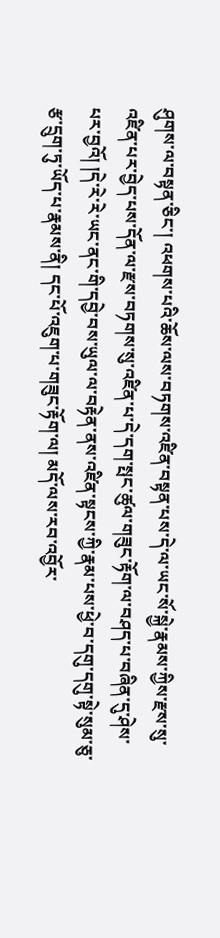ཤུགས་ལ་བསྟན་ཅིང་། འཕགས་པའི་ཆོས་ལས་བཏགས་འཛིན་བསྟན་པས་དེ་ལ་ཡང་སོ་སྐྱེ་རྣམས་ཀྱིས་རྫས་སུ་འཛིན་པར་བྱེད་པས་དོན་ལ་རྫས་བཏགས་སུ་འཛིན་པ་དེ་དག་སྤང་ཚུལ་གཟུང་རྟོག་ལ་བཤད་པ་བཞིན་དུ་ཤེས་པར་བྱའོ། །དེ་རེ་རེ་ཡང་ནང་གི་དབྱེ་བས་ཡུལ་ལ་བརྟེན་ནས་འཛིན་སྟངས་ཀྱི་རྣམ་པས་ཕྱེ་བ་དགུ་དགུ་སྟེ་སུམ་ཅུ་རྩ་དྲུག་ཏུ་ཡོད་པ་རྣམས་ནི། དང་པོ་འཇུག་པ་གཟུང་རྟོག་ལ། མདོ་ལས་རབ་འབྱོར་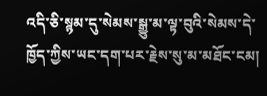འདི་ཅི་སྙམ་དུ་སེམས་སྒྱུ་མ་ལྟ་བུའི་སེམས་དེ་ཁྱོད་ཀྱིས་ཡང་དག་པར་རྗེས་སུ་མ་མཐོང་ངམ།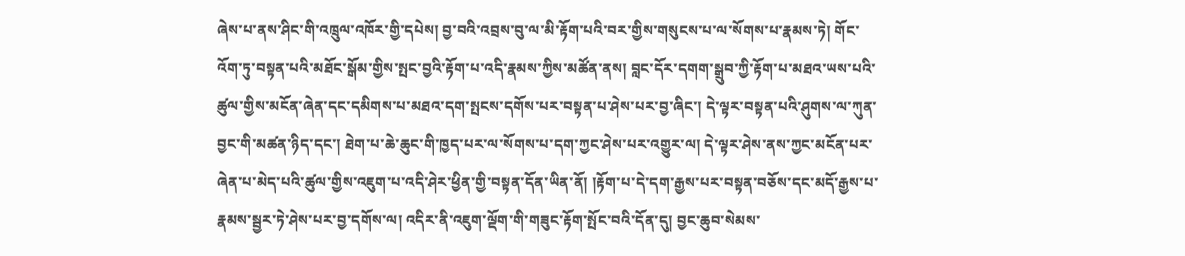ཞེས་པ་ནས་ཤིང་གི་འཁྲུལ་འཁོར་གྱི་དཔེས། བྱ་བའི་འབྲས་བུ་ལ་མི་རྟོག་པའི་བར་གྱིས་གསུངས་པ་ལ་སོགས་པ་རྣམས་ཏེ། གོང་འོག་ཏུ་བསྟན་པའི་མཐོང་སྒོམ་གྱིས་སྤང་བྱའི་རྟོག་པ་འདི་རྣམས་ཀྱིས་མཚོན་ནས། བླང་དོར་དགག་སྒྲུབ་ཀྱི་རྟོག་པ་མཐའ་ཡས་པའི་ཚུལ་གྱིས་མངོན་ཞེན་དང་དམིགས་པ་མཐའ་དག་སྤངས་དགོས་པར་བསྟན་པ་ཤེས་པར་བྱ་ཞིང་། དེ་ལྟར་བསྟན་པའི་ཤུགས་ལ་ཀུན་བྱང་གི་མཚན་ཉིད་དང་། ཐེག་པ་ཆེ་ཆུང་གི་ཁྱད་པར་ལ་སོགས་པ་དག་ཀྱང་ཤེས་པར་འགྱུར་ལ། དེ་ལྟར་ཤེས་ནས་ཀྱང་མངོན་པར་ཞེན་པ་མེད་པའི་ཚུལ་གྱིས་འཇུག་པ་འདི་ཤེར་ཕྱིན་གྱི་བསྟན་དོན་ཡིན་ནོ། །རྟོག་པ་དེ་དག་རྒྱས་པར་བསྟན་བཅོས་དང་མདོ་རྒྱས་པ་རྣམས་སྦྱར་ཏེ་ཤེས་པར་བྱ་དགོས་ལ། འདིར་ནི་འཇུག་ལྡོག་གི་གཟུང་རྟོག་སྤོང་བའི་དོན་དུ། བྱང་ཆུབ་སེམས་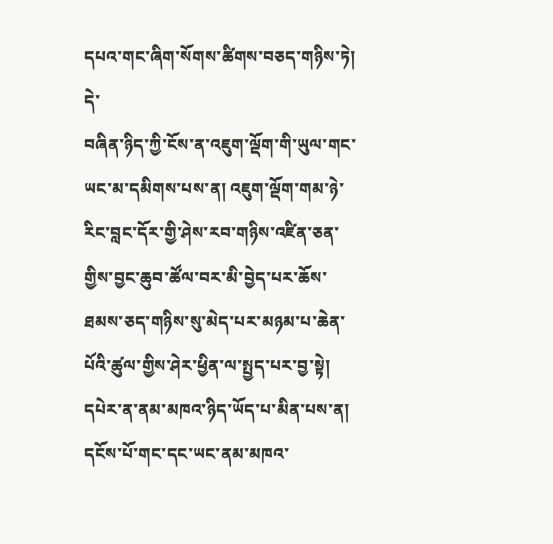དཔའ་གང་ཞིག་སོགས་ཚིགས་བཅད་གཉིས་ཏེ། དེ་
བཞིན་ཉིད་ཀྱི་ངོས་ན་འཇུག་ལྡོག་གི་ཡུལ་གང་ཡང་མ་དམིགས་པས་ན། འཇུག་ལྡོག་གམ་ཉེ་རིང་བླང་དོར་གྱི་ཤེས་རབ་གཉིས་འཛིན་ཅན་གྱིས་བྱང་ཆུབ་ཚོལ་བར་མི་བྱེད་པར་ཆོས་ཐམས་ཅད་གཉིས་སུ་མེད་པར་མཉམ་པ་ཆེན་པོའི་ཚུལ་གྱིས་ཤེར་ཕྱིན་ལ་སྤྱད་པར་བྱ་སྟེ། དཔེར་ན་ནམ་མཁའ་ཉིད་ཡོད་པ་མིན་པས་ན། དངོས་པོ་གང་དང་ཡང་ནམ་མཁའ་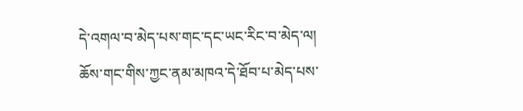དེ་འགལ་བ་མེད་པས་གང་དང་ཡང་རིང་བ་མེད་ལ། ཆོས་གང་གིས་ཀྱང་ནམ་མཁའ་དེ་ཐོབ་པ་མེད་པས་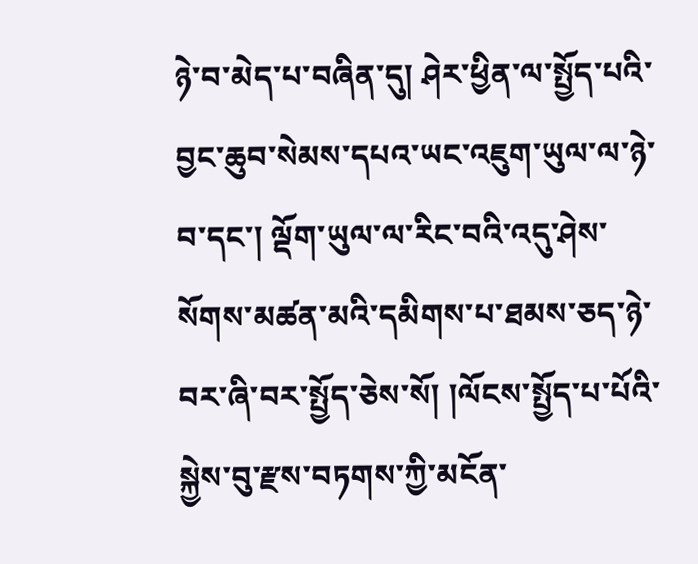ཉེ་བ་མེད་པ་བཞིན་དུ། ཤེར་ཕྱིན་ལ་སྤྱོད་པའི་བྱང་ཆུབ་སེམས་དཔའ་ཡང་འཇུག་ཡུལ་ལ་ཉེ་བ་དང་། ལྡོག་ཡུལ་ལ་རིང་བའི་འདུ་ཤེས་སོགས་མཚན་མའི་དམིགས་པ་ཐམས་ཅད་ཉེ་བར་ཞི་བར་སྤྱོད་ཅེས་སོ། །ལོངས་སྤྱོད་པ་པོའི་སྐྱེས་བུ་རྫས་བཏགས་ཀྱི་མངོན་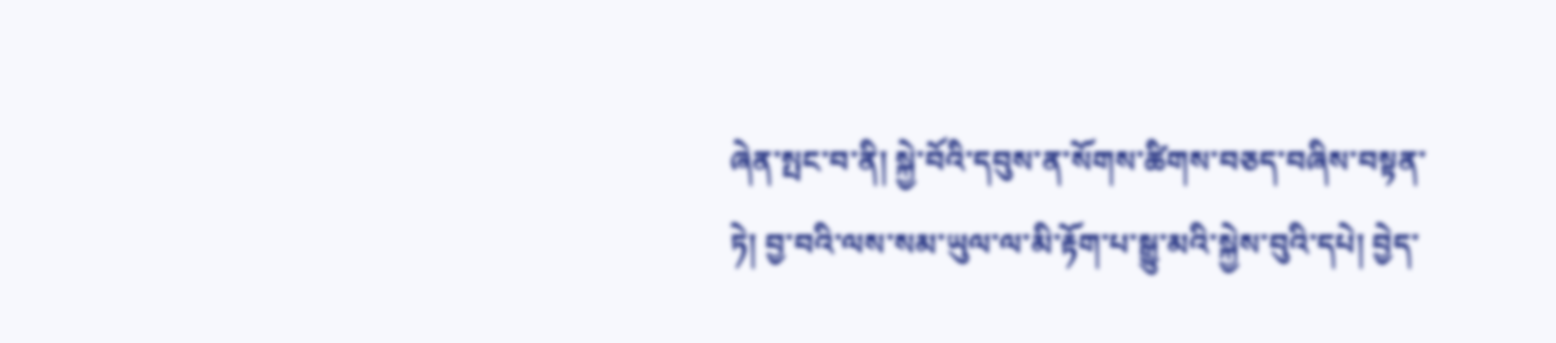ཞེན་སྤང་བ་ནི། སྐྱེ་བོའི་དབུས་ན་སོགས་ཚིགས་བཅད་བཞིས་བསྟན་ཏེ། བྱ་བའི་ལས་སམ་ཡུལ་ལ་མི་རྟོག་པ་སྒྱུ་མའི་སྐྱེས་བུའི་དཔེ། བྱེད་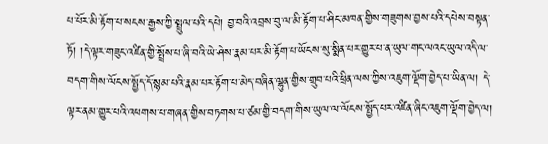པ་པོར་མི་རྟོག་པ་སངས་རྒྱས་ཀྱི་སྤྲུལ་པའི་དཔེ། བྱ་བའི་འབྲས་བུ་ལ་མི་རྟོག་པ་ཤིང་མཁན་གྱིས་གཟུགས་བྱས་པའི་དཔེས་བསྟན་ཏོ། །དེ་ལྟར་གཟུང་འཛིན་གྱི་སྤྲོས་པ་ཞི་བའི་ཡེ་ཤེས་རྣམ་པར་མི་རྟོག་པ་ཡོངས་སུ་སྨིན་པར་གྱུར་པ་ན་ཡུལ་གང་ལའང་ཡུལ་འདི་ལ་བདག་གིས་ལོངས་སྤྱོད་དོ་སྙམ་པའི་རྣམ་པར་རྟོག་པ་མེད་བཞིན་ལྷུན་གྱིས་གྲུབ་པའི་ཕྲིན་ལས་ཀྱིས་འཇུག་ལྡོག་བྱེད་པ་ཡིན་ལ། དེ་ལྟར་ནམ་གྱུར་པའི་འཕགས་པ་གཞན་གྱིས་བཏགས་པ་ཙམ་གྱི་བདག་གིས་ཡུལ་ལ་ལོངས་སྤྱོད་པར་འཛིན་ཞིང་འཇུག་ལྡོག་བྱེད་ལ།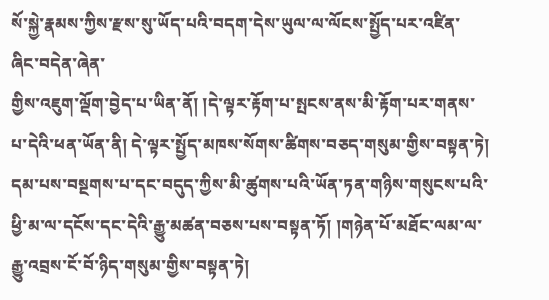སོ་སྐྱེ་རྣམས་ཀྱིས་རྫས་སུ་ཡོད་པའི་བདག་དེས་ཡུལ་ལ་ལོངས་སྤྱོད་པར་འཛིན་ཞིང་བདེན་ཞེན་
གྱིས་འཇུག་ལྡོག་བྱེད་པ་ཡིན་ནོ། །དེ་ལྟར་རྟོག་པ་སྤངས་ནས་མི་རྟོག་པར་གནས་པ་དེའི་ཕན་ཡོན་ནི། དེ་ལྟར་སྤྱོད་མཁས་སོགས་ཚིགས་བཅད་གསུམ་གྱིས་བསྟན་ཏེ། དམ་པས་བསྔགས་པ་དང་བདུད་ཀྱིས་མི་ཚུགས་པའི་ཡོན་ཏན་གཉིས་གསུངས་པའི་ཕྱི་མ་ལ་དངོས་དང་དེའི་རྒྱུ་མཚན་བཅས་པས་བསྟན་ཏོ། །གཉེན་པོ་མཐོང་ལམ་ལ་རྒྱུ་འབྲས་ངོ་བོ་ཉིད་གསུམ་གྱིས་བསྟན་ཏེ།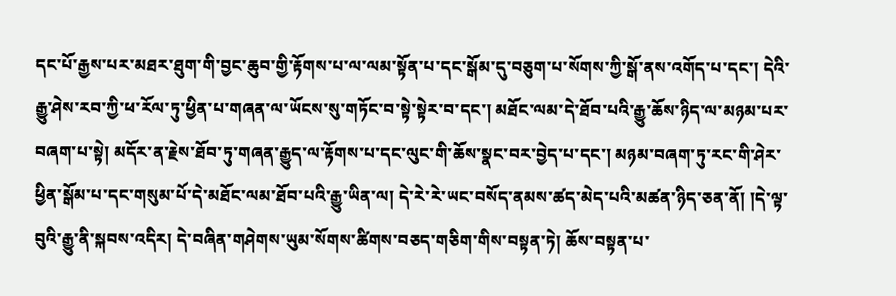དང་པོ་རྒྱས་པར་མཐར་ཐུག་གི་བྱང་ཆུབ་གྱི་རྟོགས་པ་ལ་ལམ་སྟོན་པ་དང་སྒོམ་དུ་བཅུག་པ་སོགས་ཀྱི་སྒོ་ནས་འགོད་པ་དང་། དེའི་རྒྱུ་ཤེས་རབ་ཀྱི་ཕ་རོལ་ཏུ་ཕྱིན་པ་གཞན་ལ་ཡོངས་སུ་གཏོང་བ་སྟེ་སྟེར་བ་དང་། མཐོང་ལམ་དེ་ཐོབ་པའི་རྒྱུ་ཆོས་ཉིད་ལ་མཉམ་པར་བཞག་པ་སྟེ། མདོར་ན་རྗེས་ཐོབ་ཏུ་གཞན་རྒྱུད་ལ་རྟོགས་པ་དང་ལུང་གི་ཆོས་སྣང་བར་བྱེད་པ་དང་། མཉམ་བཞག་ཏུ་རང་གི་ཤེར་ཕྱིན་སྒོམ་པ་དང་གསུམ་པོ་དེ་མཐོང་ལམ་ཐོབ་པའི་རྒྱུ་ཡིན་ལ། དེ་རེ་རེ་ཡང་བསོད་ནམས་ཚད་མེད་པའི་མཚན་ཉིད་ཅན་ནོ། །དེ་ལྟ་བུའི་རྒྱུ་ནི་སྐབས་འདིར། དེ་བཞིན་གཤེགས་ཡུམ་སོགས་ཚིགས་བཅད་གཅིག་གིས་བསྟན་ཏེ། ཆོས་བསྟན་པ་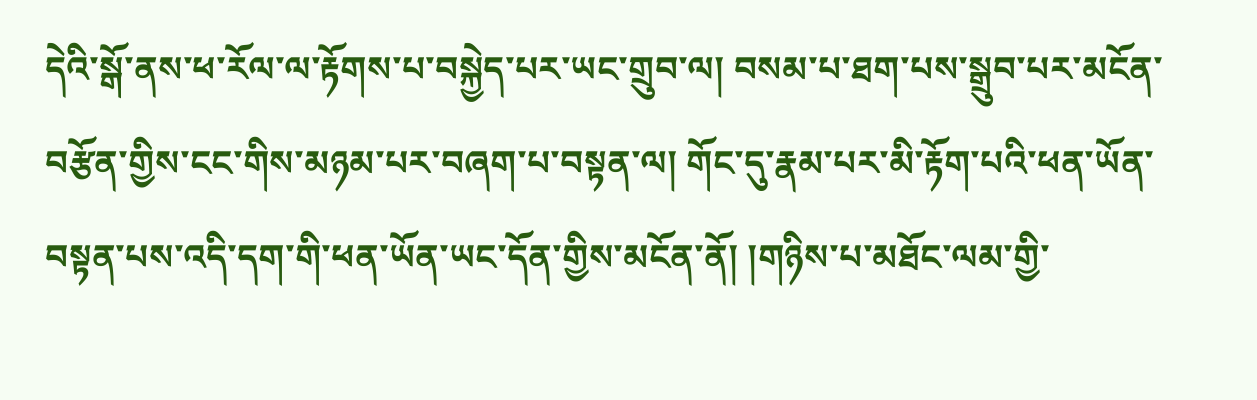དེའི་སྒོ་ནས་ཕ་རོལ་ལ་རྟོགས་པ་བསྐྱེད་པར་ཡང་གྲུབ་ལ། བསམ་པ་ཐག་པས་སྒྲུབ་པར་མངོན་བརྩོན་གྱིས་ངང་གིས་མཉམ་པར་བཞག་པ་བསྟན་ལ། གོང་དུ་རྣམ་པར་མི་རྟོག་པའི་ཕན་ཡོན་བསྟན་པས་འདི་དག་གི་ཕན་ཡོན་ཡང་དོན་གྱིས་མངོན་ནོ། །གཉིས་པ་མཐོང་ལམ་གྱི་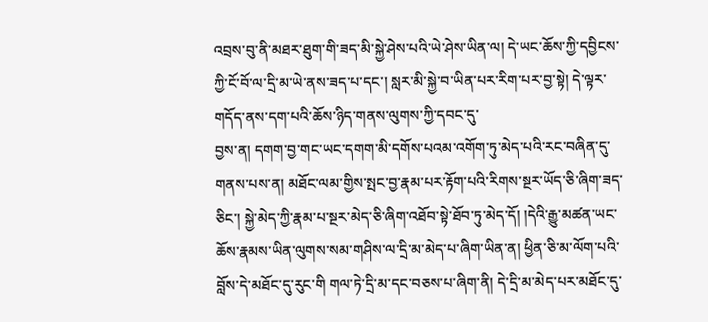འབྲས་བུ་ནི་མཐར་ཐུག་གི་ཟད་མི་སྐྱེ་ཤེས་པའི་ཡེ་ཤེས་ཡིན་ལ། དེ་ཡང་ཆོས་ཀྱི་དབྱིངས་ཀྱི་ངོ་བོ་ལ་དྲི་མ་ཡེ་ནས་ཟད་པ་དང་། སླར་མི་སྐྱེ་བ་ཡིན་པར་རིག་པར་བྱ་སྟེ། དེ་ལྟར་གདོད་ནས་དག་པའི་ཆོས་ཉིད་གནས་ལུགས་ཀྱི་དབང་དུ་
བྱས་ན། དགག་བྱ་གང་ཡང་དགག་མི་དགོས་པའམ་འགོག་ཏུ་མེད་པའི་རང་བཞིན་དུ་གནས་པས་ན། མཐོང་ལམ་གྱིས་སྤང་བྱ་རྣམ་པར་རྟོག་པའི་རིགས་སྔར་ཡོད་ཅི་ཞིག་ཟད་ཅིང་། སྐྱེ་མེད་ཀྱི་རྣམ་པ་སྔར་མེད་ཅི་ཞིག་འཐོབ་སྟེ་ཐོབ་ཏུ་མེད་དོ། །དེའི་རྒྱུ་མཚན་ཡང་ཆོས་རྣམས་ཡིན་ལུགས་སམ་གཤིས་ལ་དྲི་མ་མེད་པ་ཞིག་ཡིན་ན། ཕྱིན་ཅི་མ་ལོག་པའི་བློས་དེ་མཐོང་དུ་རུང་གི གལ་ཏེ་དྲི་མ་དང་བཅས་པ་ཞིག་ནི། དེ་དྲི་མ་མེད་པར་མཐོང་དུ་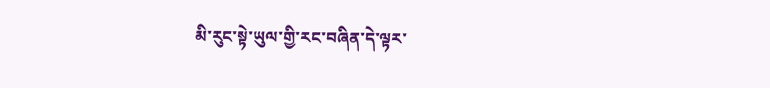མི་རུང་སྟེ་ཡུལ་གྱི་རང་བཞིན་དེ་ལྟར་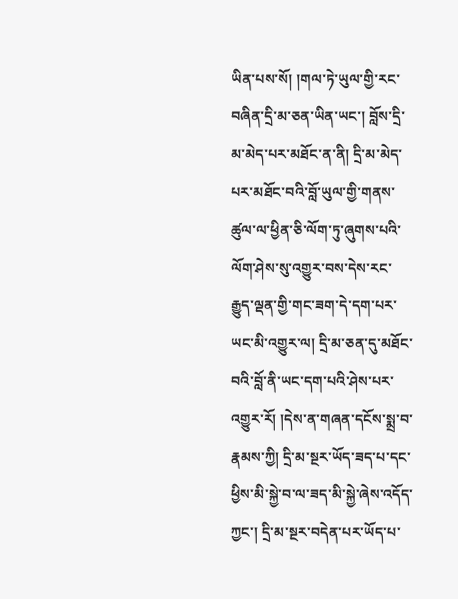ཡིན་པས་སོ། །གལ་ཏེ་ཡུལ་གྱི་རང་བཞིན་དྲི་མ་ཅན་ཡིན་ཡང་། བློས་དྲི་མ་མེད་པར་མཐོང་ན་ནི། དྲི་མ་མེད་པར་མཐོང་བའི་བློ་ཡུལ་གྱི་གནས་ཚུལ་ལ་ཕྱིན་ཅི་ལོག་ཏུ་ཞུགས་པའི་ལོག་ཤེས་སུ་འགྱུར་བས་དེས་རང་རྒྱུད་ལྡན་གྱི་གང་ཟག་དེ་དག་པར་ཡང་མི་འགྱུར་ལ། དྲི་མ་ཅན་དུ་མཐོང་བའི་བློ་ནི་ཡང་དག་པའི་ཤེས་པར་འགྱུར་རོ། །དེས་ན་གཞན་དངོས་སྨྲ་བ་རྣམས་ཀྱི། དྲི་མ་སྔར་ཡོད་ཟད་པ་དང་ཕྱིས་མི་སྐྱེ་བ་ལ་ཟད་མི་སྐྱེ་ཞེས་འདོད་ཀྱང་། དྲི་མ་སྔར་བདེན་པར་ཡོད་པ་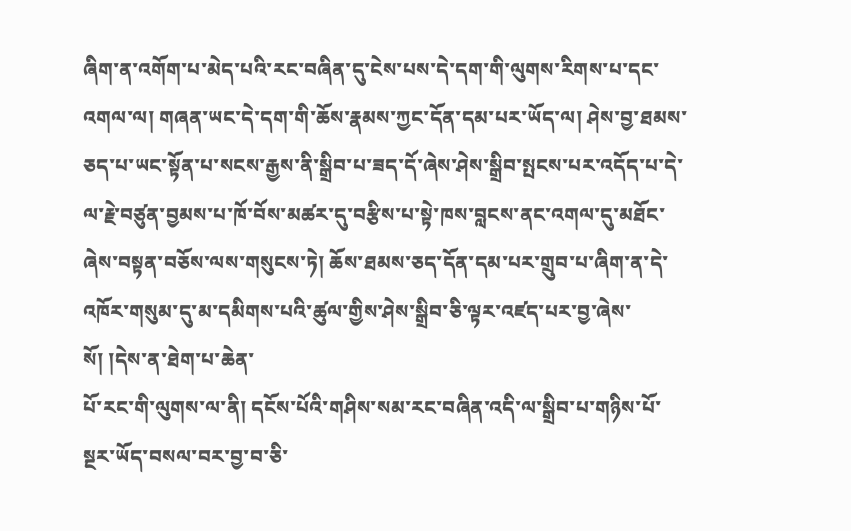ཞིག་ན་འགོག་པ་མེད་པའི་རང་བཞིན་དུ་ངེས་པས་དེ་དག་གི་ལུགས་རིགས་པ་དང་འགལ་ལ། གཞན་ཡང་དེ་དག་གི་ཆོས་རྣམས་ཀྱང་དོན་དམ་པར་ཡོད་ལ། ཤེས་བྱ་ཐམས་ཅད་པ་ཡང་སྟོན་པ་སངས་རྒྱས་ནི་སྒྲིབ་པ་ཟད་དོ་ཞེས་ཤེས་སྒྲིབ་སྤངས་པར་འདོད་པ་དེ་ལ་རྗེ་བཙུན་བྱམས་པ་ཁོ་བོས་མཚར་དུ་བརྩིས་པ་སྟེ་ཁས་བླངས་ནང་འགལ་དུ་མཐོང་ཞེས་བསྟན་བཅོས་ལས་གསུངས་ཏེ། ཆོས་ཐམས་ཅད་དོན་དམ་པར་གྲུབ་པ་ཞིག་ན་དེ་འཁོར་གསུམ་དུ་མ་དམིགས་པའི་ཚུལ་གྱིས་ཤེས་སྒྲིབ་ཅི་ལྟར་འཛད་པར་བྱ་ཞེས་སོ། །དེས་ན་ཐེག་པ་ཆེན་
པོ་རང་གི་ལུགས་ལ་ནི། དངོས་པོའི་གཤིས་སམ་རང་བཞིན་འདི་ལ་སྒྲིབ་པ་གཉིས་པོ་སྔར་ཡོད་བསལ་བར་བྱ་བ་ཅི་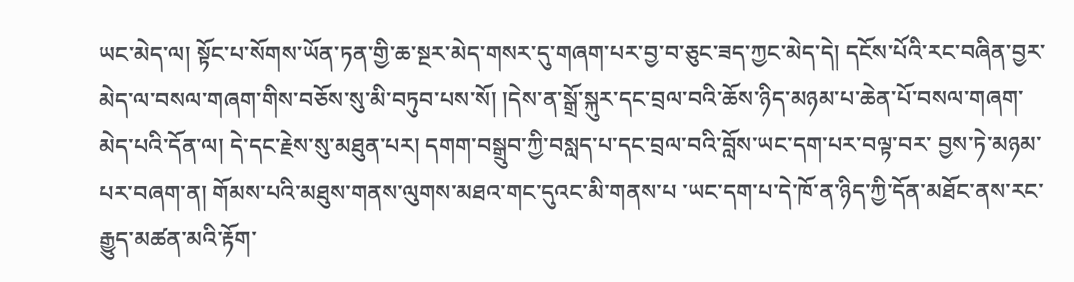ཡང་མེད་ལ། སྟོང་པ་སོགས་ཡོན་ཏན་གྱི་ཆ་སྔར་མེད་གསར་དུ་གཞག་པར་བྱ་བ་ཅུང་ཟད་ཀྱང་མེད་དེ། དངོས་པོའི་རང་བཞིན་བྱར་མེད་ལ་བསལ་གཞག་གིས་བཅོས་སུ་མི་བཏུབ་པས་སོ། །དེས་ན་སྒྲོ་སྐུར་དང་བྲལ་བའི་ཆོས་ཉིད་མཉམ་པ་ཆེན་པོ་བསལ་གཞག་མེད་པའི་དོན་ལ། དེ་དང་རྗེས་སུ་མཐུན་པར། དགག་བསྒྲུབ་ཀྱི་བསླད་པ་དང་བྲལ་བའི་བློས་ཡང་དག་པར་བལྟ་བར་ བྱས་ཏེ་མཉམ་པར་བཞག་ན། གོམས་པའི་མཐུས་གནས་ལུགས་མཐའ་གང་དུའང་མི་གནས་པ ་ཡང་དག་པ་དེ་ཁོ་ན་ཉིད་ཀྱི་དོན་མཐོང་ནས་རང་རྒྱུད་མཚན་མའི་རྟོག་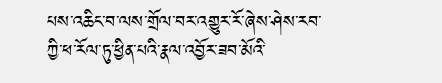པས་འཆིང་བ་ལས་གྲོལ་བར་འགྱུར་རོ་ཞེས་ཤེས་རབ་ཀྱི་ཕ་རོལ་ཏུ་ཕྱིན་པའི་རྣལ་འབྱོར་ཟབ་མོའི་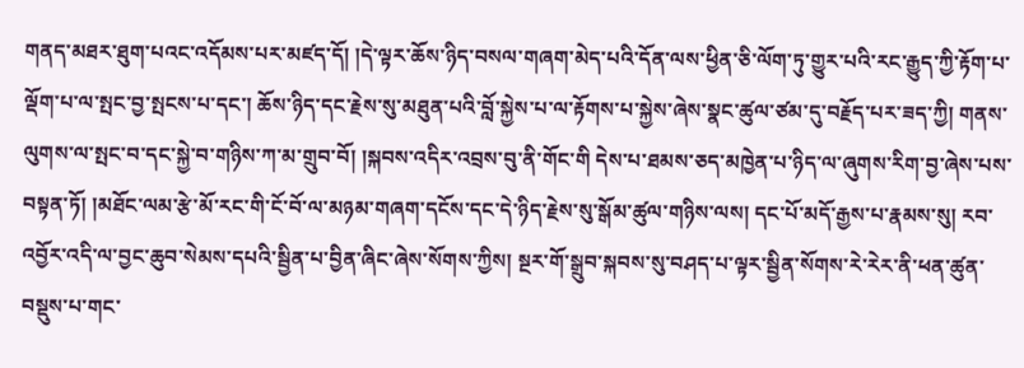གནད་མཐར་ཐུག་པའང་འདོམས་པར་མཛད་དོ། །དེ་ལྟར་ཆོས་ཉིད་བསལ་གཞག་མེད་པའི་དོན་ལས་ཕྱིན་ཅི་ལོག་ཏུ་གྱུར་པའི་རང་རྒྱུད་ཀྱི་རྟོག་པ་ལྡོག་པ་ལ་སྤང་བྱ་སྤངས་པ་དང་། ཆོས་ཉིད་དང་རྗེས་སུ་མཐུན་པའི་བློ་སྐྱེས་པ་ལ་རྟོགས་པ་སྐྱེས་ཞེས་སྣང་ཚུལ་ཙམ་དུ་བརྗོད་པར་ཟད་ཀྱི། གནས་ལུགས་ལ་སྤང་བ་དང་སྐྱེ་བ་གཉིས་ཀ་མ་གྲུབ་བོ། །སྐབས་འདིར་འབྲས་བུ་ནི་གོང་གི དེས་པ་ཐམས་ཅད་མཁྱེན་པ་ཉིད་ལ་ཞུགས་རིག་བྱ་ཞེས་པས་བསྟན་ཏོ། །མཐོང་ལམ་རྩེ་མོ་རང་གི་ངོ་བོ་ལ་མཉམ་གཞག་དངོས་དང་དེ་ཉིད་རྗེས་སུ་སྒོམ་ཚུལ་གཉིས་ལས། དང་པོ་མདོ་རྒྱས་པ་རྣམས་སུ། རབ་འབྱོར་འདི་ལ་བྱང་ཆུབ་སེམས་དཔའི་སྦྱིན་པ་བྱིན་ཞིང་ཞེས་སོགས་ཀྱིས། སྔར་གོ་སྒྲུབ་སྐབས་སུ་བཤད་པ་ལྟར་སྦྱིན་སོགས་རེ་རེར་ནི་ཕན་ཚུན་བསྡུས་པ་གང་